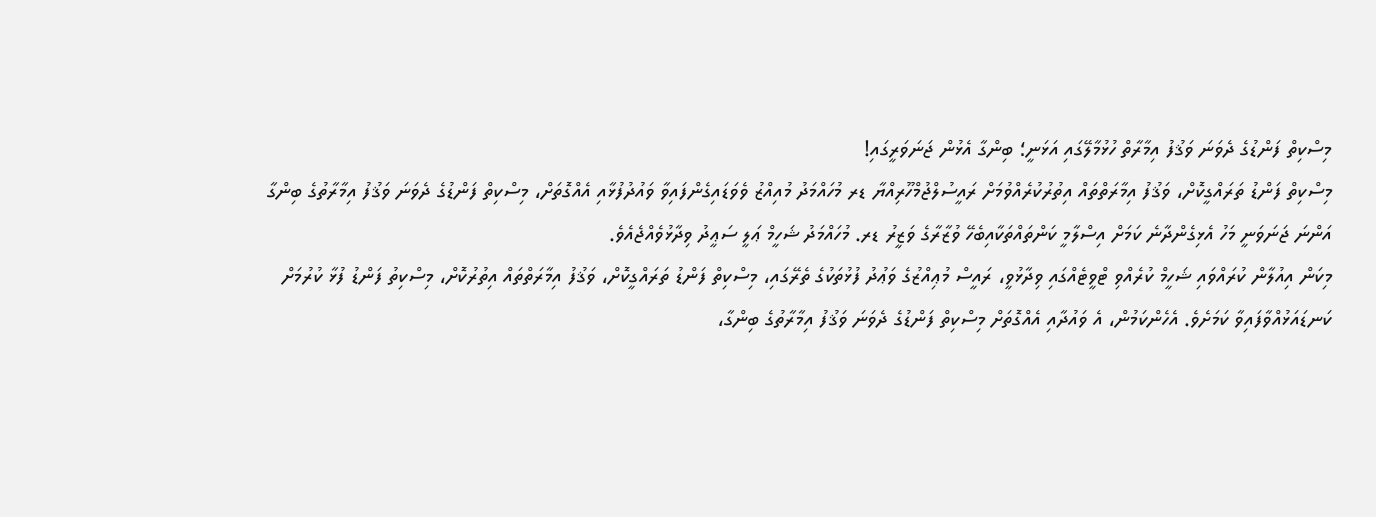މިސްކިތް ފަންޑުގެ ދެވަނަ ވަޤުފު އިމާރާތް ހުޅުމާލޭގައި އަޅަނީ؛ ބިންގާ އެޅުން ޖަނަވަރީގައި!
މިސްކިތް ފަންޑު ތަރައްގީކޮށް، ވަޤުފު އިމާރަތްތައް އިތުރުކުރެއްވުމަށް ރައީސުލްޖުމްހޫރިއްޔާ ޑރ މުހައްމަދު މުއިއްޒު ވެވަޑައިގެންފައިވާ ވައުދުފުޅާއި އެއްގޮތަށް، މިސްކިތް ފަންޑުގެ ދެވަނަ ވަޤުފު އިމާރާތުގެ ބިންގާ އަންނަ ޖަނަވަނީ މަހު އެޅިގެންދާނެ ކަމަށް އިސްލާމީ ކަންތައްތަކާއިބެހޭ ވުޒާރާގެ ވަޒީރު ޑރ. މުހައްމަދު ޝަހީމް ޢަލީ ސަޢީދު ވިދާޅުވެއްޖެއެވެ.
މިކަން އިއުލާން ކުރައްވައި ޝަހީމް ކުރެއްވި ޓްވީޓެއްގައި ވިދާޅުވީ، ރައީސް މުޢިއްޒުގެ ވަޢުދު ފުޅުތަކުގެ ތެރޭގައި، މިސްކިތް ފަންޑު ތަރައްގީކޮށް، ވަޤުފު އިމާރަތްތައް އިތުރުކޮށް، މިސްކިތު ފަންޑު ފުޅާ ކުރުމަށް ކަނޑައަޅުއްވާފައިވާ ކަމަށެވެ. އެހެންކަމުން، އެ ވައުދާއި އެއްގޮތަށް މިސްކިތް ފަންޑުގެ ދެވަނަ ވަޤުފު އިމާރާތުގެ ބިންގާ،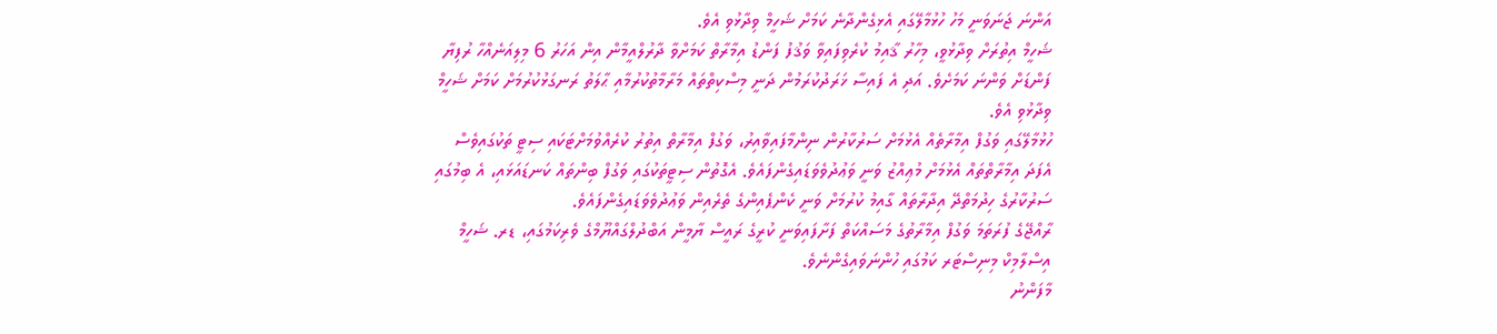އަންނަ ޖަނަވަނީ މަހު ހުޅުމާލޭގައި އެޅިގެންދާނެ ކަމަށް ޝަހީމް ވިދާޅުވި އެވެ.
ޝަހީމް އިތުރަށް ވިދާޅުވީ، މިހާރު ޤާއިމު ކުރެވިފައިވާ ވަޤުފު ފަންޑު އިމާރާތް ކަމަށްވާ ދާރުލްއީމާން އިން އަހަރު 6 މިލިއަނެއްހާ ރުފިޔާ ފަންޑަށް ވަންނަ ކަމަށެވެ. އަދި އެ ފައިސާ ޚަރަދުކުރަމުން ދަނީ މިސްކިތްތައް މަރާމާތުކުރުމާއި ޙާލަތު ރަނގަޅުކުރުމަށް ކަމަށް ޝަހީމް ވިދާޅުވި އެވެ.
ހުޅުމާލޭގައި ވަގުފް އިމާރާތެއް އެޅުމަށް ސަރުކާރުން ނިންމާފައިވާއިރު، ވަގުފް އިމާރާތް އިތުރު ކުރެއްވުމަށްޓަކައި ސިޓީ ތަކުގައިވެސް އެފަދަ އިމާރާތްތައް އެޅުމަށް މުޢިއްޒު ވަނީ ވަޢުދުވެވަޑައިގެންފައެވެ. އެގޮތުން ސިޓީތަކުގައި ވަގުފް ބިންތައް ކަނޑައަޅައި، އެ ބިމުގައި ސަރުކާރުގެ ހިދުމަތްދޭ އިދާރާތައް ގާއިމު ކުރުމަށް ވަނީ ކެންޕެއިންގެ ތެރެއިން ވަޢުދުވެވަޑައިގެންފައެވެ.
ރާއްޖޭގެ ފުރަތަމަ ވަގުފް އިމާރާތުގެ މަސައްކަތް ފަށާފައިވަނީ ކުރީގެ ރައީސް ޔާމީން އަބްދުލްގައްޔޫމްގެ ވެރިކަމުގައި، ޑރ. ޝަހީމް އިސްލާމިކް މިނިސްޓަރ ކަމުގައި ހުންނަވައިގެންނެވެ.
މާފަންނު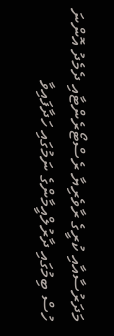މަދަރުސާއާއި ކުރީގެ ރާވެރިޔާ ރެސްޓޯރެންޓާއި ދެމެދު އޮންނަ ހުސް ބިމުގައި ދާރުލްއީމާންގެ ނަމުގައި ހަދާފައިވާ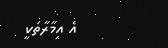އެ އިމާރާތަކީ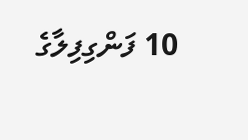10 ފަންގިފިލާގެ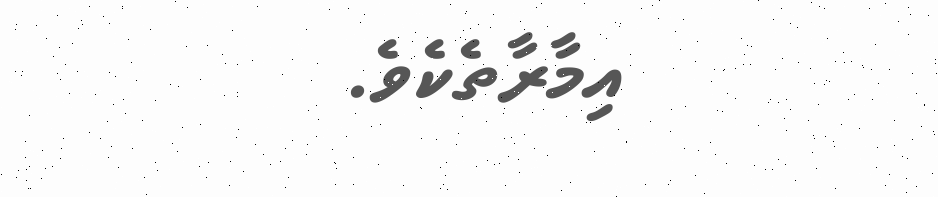އިމާރާތެކެވެ.